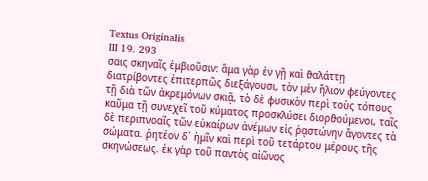Textus Originalis
III 19. 293
σαις σκηναῖς ἐμβιοῦσιν: ἅμα γὰρ ἐν γῇ καὶ ϑαλάττῃ διατρίβοντες ἐπιτερπῶς διεξάγουσι, τὸν μὲν ἥλιον φεύγοντες τῇ διὰ τῶν ἀκρεμόνων σκιᾷ, τὸ δὲ φυσικὸν περὶ τοὺς τόπους καῦμα τῇ συνεχεῖ τοῦ κύματος προσκλύσει διορϑούμενοι, ταῖς δὲ περιπνοαῖς τῶν εὐκαίρων ἀνέμων εἰς ῥᾳστώνην ἄγοντες τὰ σώματα. ῥητέον δ᾽ ἡμῖν καὶ περὶ τοῦ τετάρτου μέρους τῆς σκηνώσεως. ἐκ γὰρ τοῦ παντὸς αἰῶνος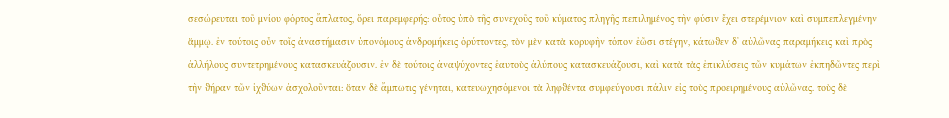σεσώρευται τοῦ μνίου φόρτος ἄπλατος, ὄρει παρεμφερής: οὗτος ὑπὸ τῆς συνεχοῦς τοῦ κύματος πληγῆς πεπιλημένος τὴν φύσιν ἔχει στερέμνιον καὶ συμπεπλεγμένην ἅμμῳ. ἐν τούτοις οὖν τοῖς ἀναστήμασιν ὑπονόμους ἀνδρομήκεις ὀρύττοντες, τὸν μὲν κατὰ κορυφὴν τόπον ἐῶσι στέγην, κάτωϑεν δ᾽ αὐλῶνας παραμήκεις καὶ πρὸς ἀλλήλους συντετρημένους κατασκευάζουσιν. ἐν δὲ τούτοις ἀναψύχοντες ἑαυτοὺς ἀλύπους κατασκευάζουσι, καὶ κατὰ τὰς ἐπικλύσεις τῶν κυμάτων ἐκπηδῶντες περὶ τὴν ϑήραν τῶν ἰχϑύων ἀσχολοῦνται: ὅταν δὲ ἄμπωτις γένηται, κατευωχησόμενοι τὰ ληφϑέντα συμφεύγουσι πάλιν εἰς τοὺς προειρημένους αὐλῶνας. τοὺς δὲ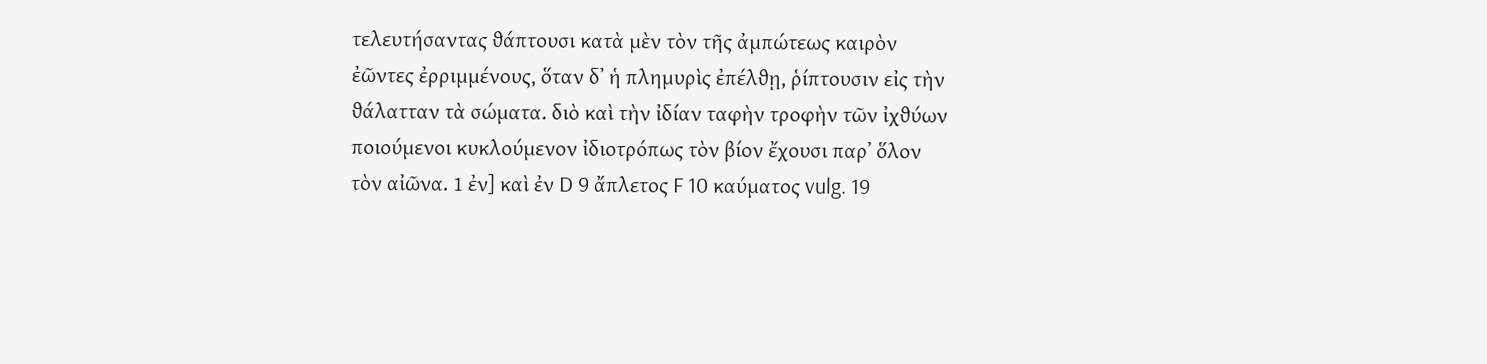τελευτήσαντας ϑάπτουσι κατὰ μὲν τὸν τῆς ἀμπώτεως καιρὸν ἐῶντες ἐρριμμένους, ὅταν δ᾽ ἡ πλημυρὶς ἐπέλϑῃ, ῥίπτουσιν εἰς τὴν ϑάλατταν τὰ σώματα. διὸ καὶ τὴν ἰδίαν ταφὴν τροφὴν τῶν ἰχϑύων ποιούμενοι κυκλούμενον ἰδιοτρόπως τὸν βίον ἔχουσι παρ᾽ ὅλον τὸν αἰῶνα. 1 ἐν] καὶ ἐν D 9 ἄπλετος F 10 καύματος vulg. 19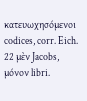κατευωχησόμενοι codices, corr. Eich. 22 μὲν Jacobs, μόνον libri.